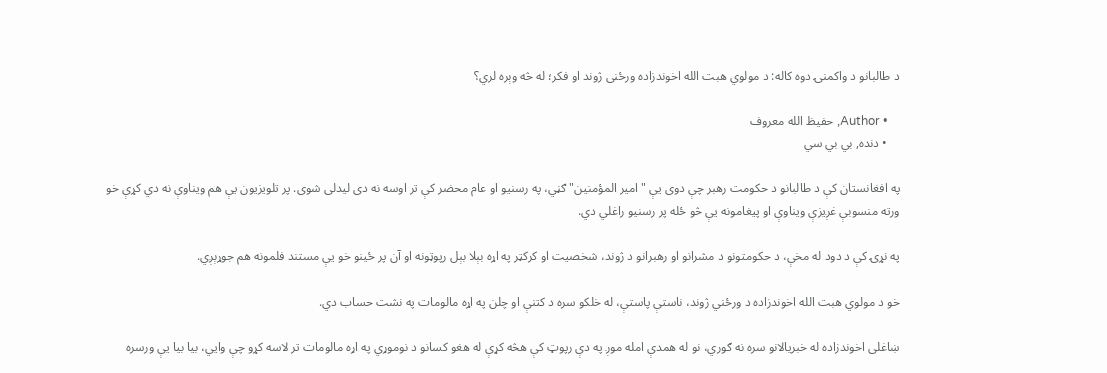د طالبانو د واکمنۍ دوه کاله: د مولوي هبت الله اخوندزاده ورځنی ژوند او فکر؛ له څه وېره لري؟

    • Author, حفيظ الله معروف
    • دنده, بي بي سي

په افغانستان کې د طالبانو د حکومت رهبر چې دوی یې "امیر المؤمنین" ګڼي، په رسنیو او عام محضر کې تر اوسه نه دی لیدلی شوی. پر تلویزیون یې هم ویناوې نه دي کړې خو ورته منسوبې غږیزې ویناوې او پیغامونه یې څو ځله پر رسنیو راغلي دي.

په نړۍ کې د دود له مخې، د حکومتونو د مشرانو او رهبرانو د ژوند، شخصیت او کرکټر په اړه بېلا بېل رپوټونه او آن پر ځینو خو یې مستند فلمونه هم جوړېږي.

خو د مولوي هبت الله اخوندزاده د ورځني ژوند، ناستې پاستې، له خلکو سره د کتنې او چلن په اړه مالومات په نشت حساب دي.

ښاغلی اخوندزاده له خبریالانو سره نه ګوري، نو له همدې امله موږ په دې رپوټ کې هڅه کړې له هغو کسانو د نوموړي په اړه مالومات تر لاسه کړو چې وايي، بیا بیا یې ورسره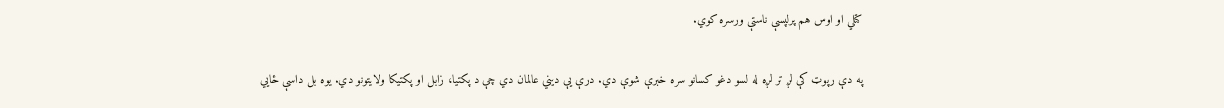کتلي او اوس هم پرلپسې ناستې ورسره کوي.

په دې رپوټ کې لږ تر لږه له لسو دغو کسانو سره خبرې شوې دي. درې یې دیني عالمان دي چې د پکتیا، زابل او پکتیکا ولایتونو دي. یوه بل داسې ځايي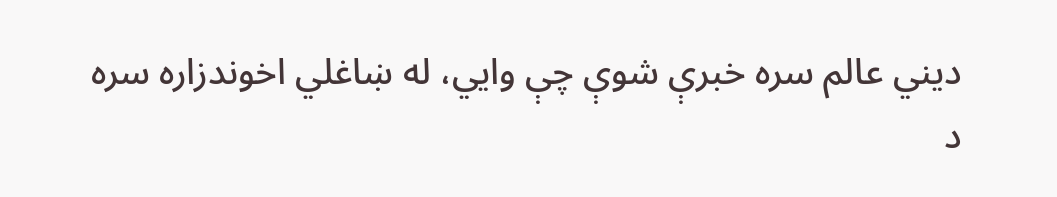دیني عالم سره خبرې شوې چې وايي، له ښاغلي اخوندزاره سره د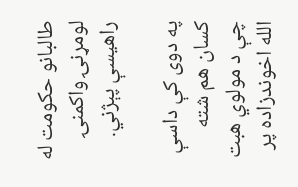طالبانو حکومت له لومړنۍ واکمنۍ راهیسې پېژني.

په دوی کې داسې کسان هم شته چې د مولوي هبت الله اخوندزاده پر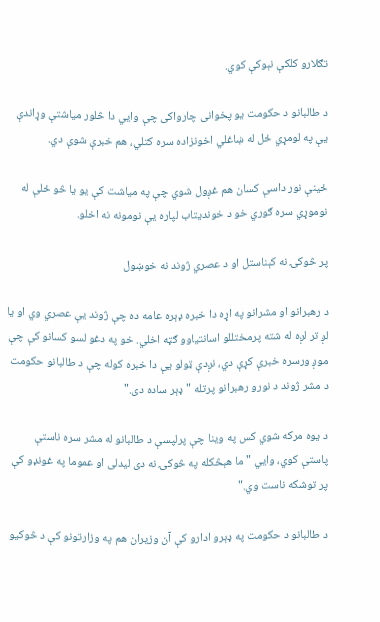تګلارو کلکې نېوکې کوي.

د طالبانو د حکومت یو پخوانی چارواکی چې وايي دا څلور میاشتې وړاندې یې په لومړي ځل له ښاغلي اخونزاده سره کتلي، هم خبرې شوې دي.

ځینې نور داسې کسان هم غږول شوي چې په میاشت کې یو یا څو ځلې له نوموړي سره ګوري خو د خوندیتاب لپاره یې نومونه نه اخلو.

پر څوکۍ نه کېناستل او د عصري ژوند نه خوښول

د رهبرانو او مشرانو په اړه دا خبره ډېره عامه ده چې ژوند یې عصري وي او یا لږ تر لږه له شته پرمختللو اسانتیاوو ګټه اخلي. خو په دغو لسو کسانو کې چې موږ ورسره خبرې کړې دي، نږدې ټولو یې دا خبره کوله چې د طالبانو حکومت د مشر ژوند د نورو رهبرانو پرتله "ډېر ساده دی."

د یوه مرکه شوي کس په وینا چې پرلپسې د طالبانو له مشر سره ناستې پاستې کوي، وايي "ما هېڅکله په څوکۍ نه دی لیدلی او عموما په غونډو کې پر توشکه ناست وي."

د طالبانو د حکومت په ډېرو ادارو کې آن وزیران هم په وزارتونو کې د څوکیو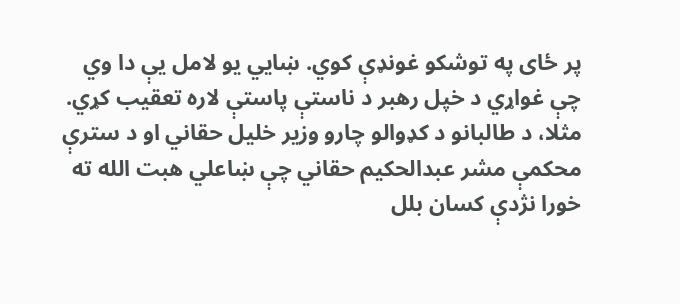پر ځای په توشکو غونډې کوي. ښايي یو لامل یې دا وي چې غواړي د خپل رهبر د ناستې پاستې لاره تعقیب کړي. مثلا، د طالبانو د کډوالو چارو وزیر خلیل حقاني او د سترې محکمې مشر عبدالحکیم حقاني چې ښاعلي هبت الله ته خورا نژدې کسان بلل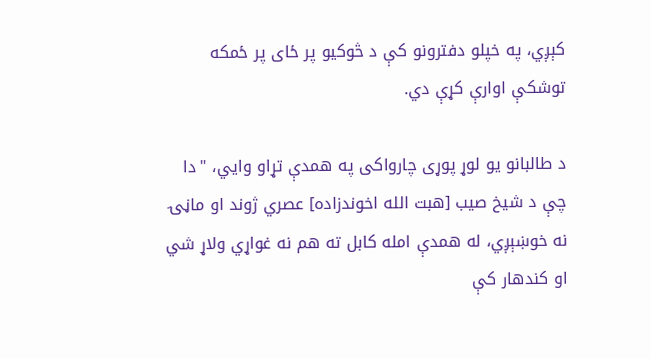کېږي، په خپلو دفترونو کې د څوکیو پر ځای پر ځمکه توشکې اوارې کړې دي.

د طالبانو یو لوړ پوړی چارواکی په همدې تړاو وايي، "دا چې د شیخ صیب [هبت الله اخوندزاده] عصري ژوند او ماڼۍ نه خوښېږي، له همدې امله کابل ته هم نه غواړي ولاړ شي او کندهار کې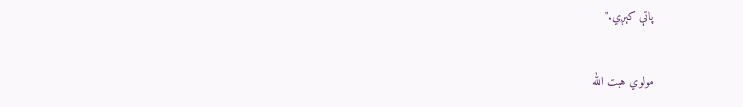پاتې کېږي."

مولوي هبت الله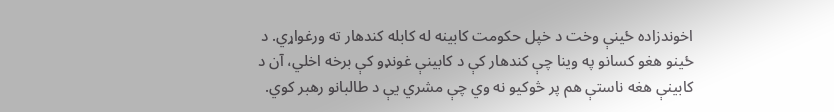اخوندزاده ځینې وخت د خپل حکومت کابینه له کابله کندهار ته ورغواړي. د ځینو هغو کسانو په وینا چې کندهار کې د کابینې غونډو کې برخه اخلي، آن د کابینې هغه ناستې هم پر څوکیو نه وي چې مشري یې د طالبانو رهبر کوي.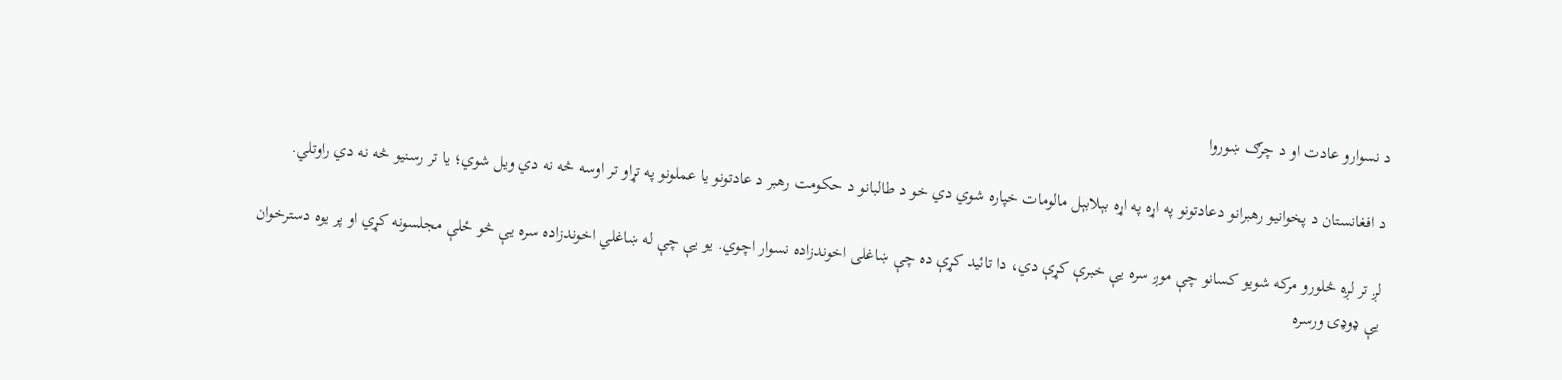د نسوارو عادت او د چرګ ښوروا

د افغانستان د پخوانیو رهبرانو دعادتونو په اړه په اړه بېلابېل مالومات خپاره شوي دي خو د طالبانو د حکومت رهبر د عادتونو یا عملونو په تړاو تر اوسه څه نه دي ویل شوي؛ یا تر رسنیو څه نه دي راوتلي.

لږ تر لږه څلورو مرکه شویو کسانو چې موږ سره یې خبرې کړې دي، دا تائید کړې ده چې ښاغلی اخوندزاده نسوار اچوي. یو یې چې له ښاغلي اخوندزاده سره یې څو ځلې مجلسونه کړي او پر یوه دسترخوان یې ډوډۍ ورسره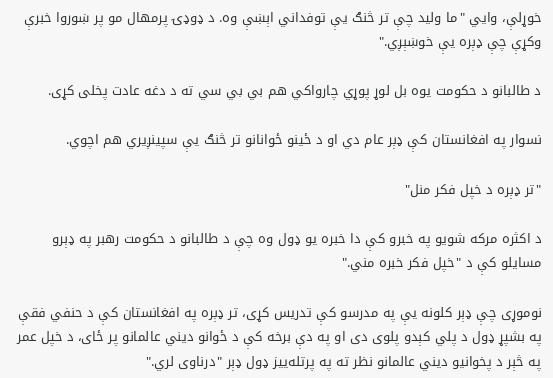خوړلې، وايي "ما ولید چې تر څنګ یې توفداني اېښې وه. د ډوډۍ پرمهال مو پر ښوروا خبرې وکړې چې ډېره یې خوښېږي."

د طالبانو د حکومت یوه بل لوړ پوړي چارواکي هم بي بي سي ته د دغه عادت پخلی کړی.

نسوار په افغانستان کې ډېر عام دي او د ځينو ځوانانو تر څنګ یې سپينږیري هم اچوي.

"تر ډېره د خپل فکر منل"

د اکثره مرکه شویو په خبرو کې دا خبره یو ډول وه چې د طالبانو د حکومت رهبر په ډېرو مسایلو کې د "خپل فکر خبره مني."

نوموړی چې ډېر کلونه یې په مدرسو کې تدریس کړی، تر ډېره په افغانستان کې د حنفي فقې په بشپړ ډول د پلي کېدو پلوی دی او په دې برخه کې د ځوانو دیني عالمانو پر ځای، د خپل عمر په څېر د پخوانیو دیني عالمانو نظر ته په پرتله‌ییز ډول ډېر "درناوی لري."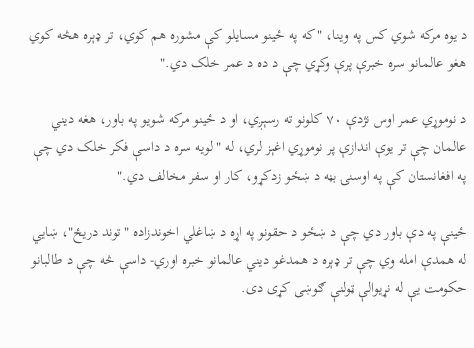د یوه مرکه شوي کس په وینا، "که په ځینو مسایلو کې مشوره هم کوي، تر ډېره هڅه کوي هغو عالمانو سره خبرې پرې وکړي چې د ده د عمر خلک دي."

د نوموړي‌ عمر اوس نژدې ۷۰ کلونو ته رسېږي، او د ځینو مرکه شویو په باور، هغه دیني عالمان چې تر یوې اندازې پر نوموړي اغېز لري،‌ له "لویه سره د داسې فکر خلک دي چې په افغانستان کې په اوسنۍ بڼه د ښځو زدکړو،‌ کار او سفر مخالف دي."

ځینې په دې باور دي چې د ښځو د حقونو په اړه د ښاغلي اخوندزاده "توند دریځ"، ښايي له همدې امله وي چې تر ډ‌ېره د همدغو دیني عالمانو خبره اوري- داسې څه چې د طالبانو حکومت یې له نړیوالې ټولنې ګوښی کړی دی.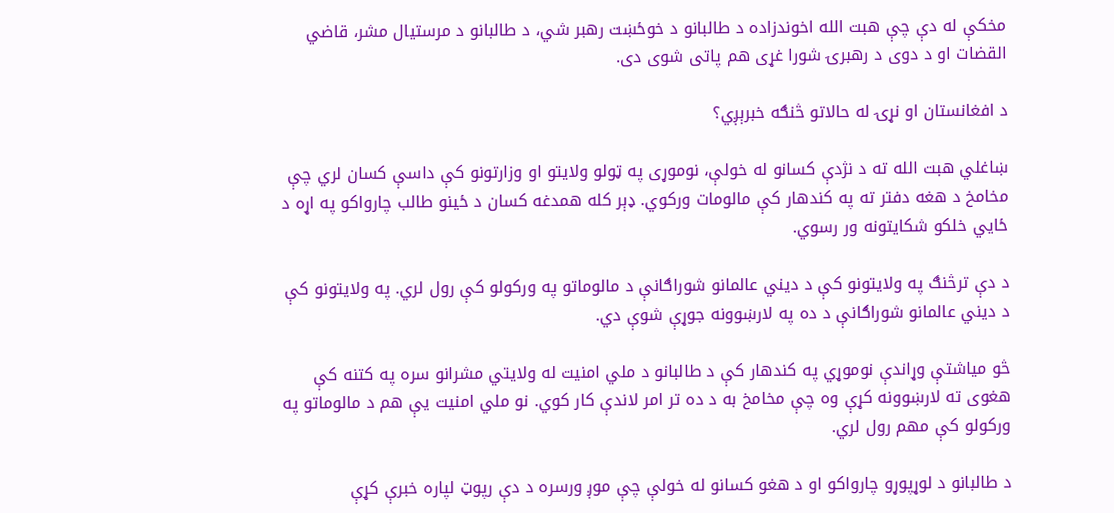مخکې له دې چې هبت الله اخوندزاده د طالبانو د خوځښت رهبر شي، د طالبانو د مرستیال مشر، قاضي القضات او د دوی د رهبرۍ شورا غړی هم پاتی شوی دی.

د افغانستان او نړۍ له حالاتو څنګه خبرېږي؟

ښاغلي هبت الله ته د نژدې کسانو له خولې، نوموړی په ټولو ولایتو او وزارتونو کې داسې کسان لري چې مخامخ د هغه دفتر ته په کندهار کې مالومات ورکوي. ډېر کله همدغه کسان د ځینو طالب چارواکو په اړه د ځايي خلکو شکایتونه ور رسوي.

د دې ترڅنګ په ولایتونو کې د دیني عالمانو شوراګانې د مالوماتو په ورکولو کې رول لري. په ولایتونو کې د دیني عالمانو شوراګانې د ده په لارښوونه جوړې شوې دي.

څو میاشتې وړاندې نوموړي په کندهار کې د طالبانو د ملي امنیت له ولایتي مشرانو سره په کتنه کې هغوی ته لارښوونه کړې وه چې مخامخ به د ده تر امر لاندې کار کوي. نو ملي امنیت یې هم د مالوماتو په ورکولو کې مهم رول لري.

د طالبانو د لوړپوړو چارواکو او د هغو کسانو له خولې چې موږ ورسره د دې رپوټ لپاره خبرې کړې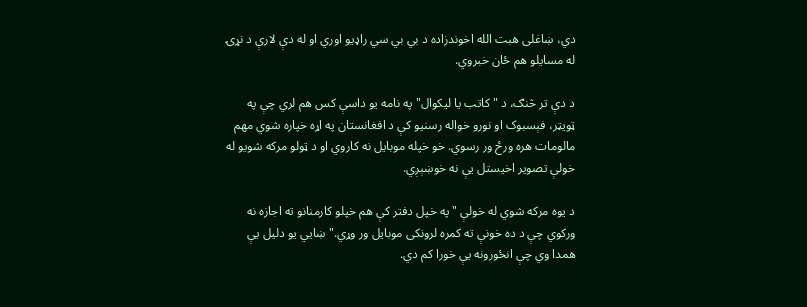دي، ښاغلی هبت الله اخوندزاده د بي بي سي راډیو اوري او له دې لارې د نړۍ له مسایلو هم ځان خبروي.

د دې تر څنګ، د "کاتب یا لیکوال" په نامه یو داسې کس هم لري چې په ټویټر، فېسبوک او نورو خواله رسنیو کې د افغانستان په اړه خپاره شوي مهم مالومات هره ورځ ور رسوي. خو خپله موبایل نه کاروي او د ټولو مرکه شویو له خولې تصویر اخیستل یې نه خوښېږي.

د یوه مرکه شوي له خولې "په خپل دفتر کې هم خپلو کارمنانو ته اجازه نه ورکوي چې د ده خونې ته کمره لرونکی موبایل ور وړي." ښايي یو دلیل یې همدا وي چې انځورونه یې خورا کم دي.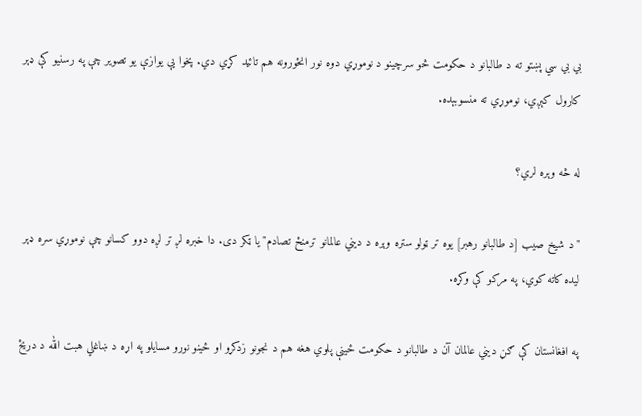بي بي سي پښتو ته د طالبانو د حکومت څو سرچینو د نوموړي دوه نور انځورونه هم تائيد کړي دي. پخوا یې یوازې یو تصویر چې په رسنیو کې ډېر کارول کېږي، نوموړي ته منسوبېده.

له څه وېره لري؟

"د شیخ صیب [د طالبانو رهبر] یوه تر ټولو ستره وېره د دیني عالمانو ترمنځ تصادم" یا ټکر دی. دا خبره لږ تر لږه دوو کسانو چې نوموړي‌ سره ډېر لیده کاته کوي، په مرکو کې وکړه.

په افغانستان کې ګڼ دیني عالمان آن د طالبانو د حکومت ځینې پلوي هغه هم د نجونو زدکړو او ځینو نورو مسایلو په اړه د ښاغلي هبت الله د دریځ‌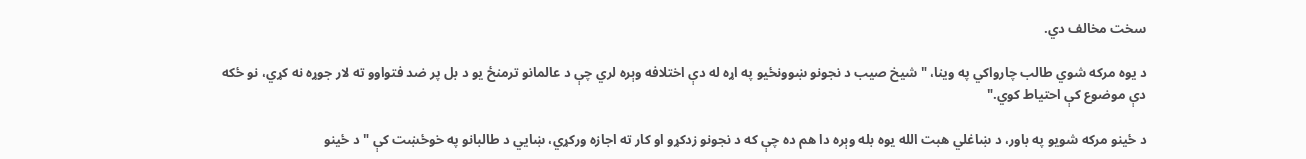سخت مخالف دي.

د یوه مرکه شوي طالب چارواکي‌ په وینا، "شیخ صیب د نجونو ښوونځیو په اړه له دې اختلافه وېره لري چې د عالمانو ترمنځ‌ یو د بل پر ضد فتواوو ته لار جوړه نه کړي، نو ځکه دې موضوع کې احتیاط کوي."

د ځینو مرکه شویو په باور، د ښاغلي‌ هبت الله یوه بله وېره دا هم ده چې که د نجونو زدکړو او کار ته اجازه ورکړي،‌ ښايي‌ د طالبانو په خوځښت کې "د ځینو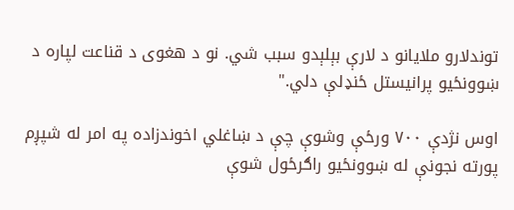توندلارو ملایانو د لارې بېلېدو سبب شي. نو د هغوی د قناعت لپاره د ښوونځیو پرانیستل ځنډلې دلي."

اوس نژدې ۷۰۰ ورځې وشوې چې د ښاغلي اخوندزاده په امر له شپږم پورته نجونې له ښوونځیو راګرځول شوې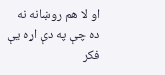او لا هم روښانه نه ده چې په دې اړه یې فکر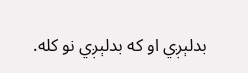بدلېږي او که بدلېږي نو کله.